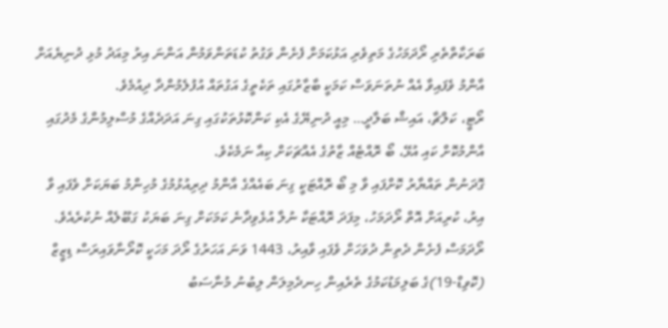ބަރަކާތްތެރި ރޯދަމަހުގެ މަތިވެރި އަޅުކަމަށް ފެށެން ވަގުތު ކުޑަތަންވަމުން އަންނަ އިރު މިއަދު މުޅި ދުނިޔެއަށް އާންމު ވެފައިވާ އެއް ނުތަނަވަސް ކަމަކީ ބާޒާރުގައި ތަކެތީގެ އަގުތައް އުފުލެމުންދާ ދިއުމެވެ.
ރޯޓީ، ކަލްޗާ، އައިޝް ބަލާދީ… މިއީ ދުނިޔޭގެ އެކި ކަންކޮޅުތަކުގައި ގިނަ އަދަދެއްގެ މުސްލިމުންގެ މެދުގައި އާންމުކޮށް ކައި އުޅޭ، ބޯ ރޮއްޓެއް ޒާތުގެ އެއްޗަކަށް ކިއާ ނަމެކެވެ.
ގޮދަނުން ތައްޔާރު ކޮށްފައި ވާ މި ބޯ ރޮއްޓަކީ ގިނަ ބައެއްގެ އާންމު ދިރިއުޅުމުގެ މުހިންމު ބަޔަކަށް ވެފައި ވާ އިރު، ކުރިއަށް އޮތް ރޯދަމަހު، މިފަދަ ރޮއްޓަކާ ނުލާ އުޅެވިދާނެ ކަމަކަށް ގިނަ ބަޔަކު ގަބޫލެއް ނުކުރެއެވެ.
ރޯދަމަސް ފެށެން ދެތިން ދުވަހަށް ވެފައި ވާއިރު، 1443 ވަނަ އަހަރުގެ ރޯދަ މަހަކީ ކޮރޯނާވައިރަސް ޑިޒީޒް (ކޮވިޑް-19)ގެ ބަލިމަޑުކަމުގެ ތެރެއިން ހިނދެމިލަން ލިބުނު މުނާސަބު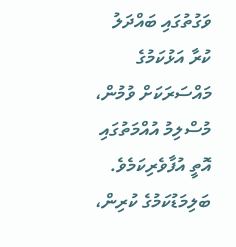ވަގުތުގައި ބައްދަލު ކުރާ އަޅުކަމުގެ މައްސަރަކަށް ވުމުން، މުސްލިމު އުއްމަތުގައި އޮތީ އުފާވެރިކަމެވެ. ބަލިމަޑުކަމުގެ ކުރިން،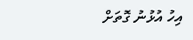އިހު އުޅުނު ގޮތަށް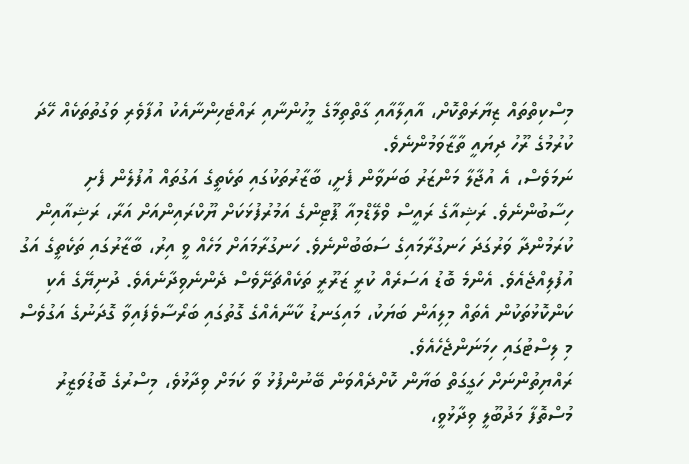މިސްކިތްތައް ޒިޔާރަތްކޮށް، އާއިލާއާއި ގާތްތިމާގެ މީހުންނާއި ރައްޓެހިންނާއެކު އުފާވެރި ވަގުތުތަކެއް ހޭދަ ކުރުމުގެ ރޫހު ދިޔައީ ތާޒާވަމުންނެވެ.
ނަމަވެސް، އެ އުޖާލާ މަންޒަރު ބަނަވާން ފެށީ، ބާޒާރުތަކުގައި ތަކެތީގެ އަގުތައް އުފުލެން ފެށި ހިސާބުންނެވެ. ރަޝިއާގެ ރައީސް ވްލޭޑްމިއާ ޕޫޓިންގެ އަމުރުފުޅަކަށް ޔޫކްރައިންއަށް އަރާ، ރަޝިއާއިން ކުރަމުންދާ ވަރުގަދަ ހަނގުރާމައިގެ ސަބަބުންނެވެ. ހަނގުރާމައަށް މަހެއް ވީ އިރު، ބާޒާރުގައި ތަކެތީގެ އަގު އުފުލިއްޖެއެވެ. އެންމެ ބޮޑު އަސަރެއް ކުރީ ޒަރޫރީ ތަކެއްޗަށޭވެސް ދެންނެވިދާނެއެވެ. ދުނިޔޭގެ އެކި ކަންކޮޅުތަކުން އެތައް މިލިއަން ބަޔަކު، މައިގަނޑު ކާނާއެއްގެ ގޮތުގައި ބަރޯސާވެފައިވާ ގޮދަނުގެ އަގުވެސް މި ލިސްޓުގައި ހިމަނަންޖެހެއެވެ.
ރައްޔިތުންނަށް ހަގީގަތް ބަޔާން ކޮށްދެއްވަން ބޭނުންފުޅު ވާ ކަމަށް ވިދާޅުވެ، މިސްރުގެ ބޮޑުވަޒީރު މުސްތޮފާ މަދުބޫލީ ވިދާޅުވީ،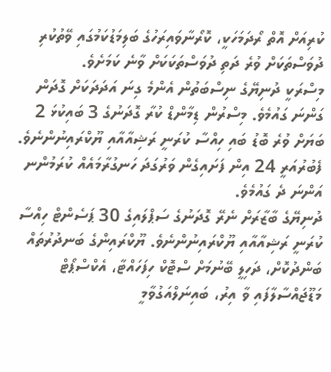ކުރިއަށް އޮތް ރޯދަމަހަކީ، ކޮރޯނާވައިރަހުގެ ބަލިމަޑުކަމުގައި ވޭތުކުރި ދުވަސްތަކަށް ވުރެ ދަތި ދުވަސްތަކަކަށް ވާނެ ކަމަށެވެ.
މިސްރަކީ ދުނިޔޭގެ ނިސްބަތުން އެންމެ ގިނަ އަދަދަކަށް ގޮދަން ގަންނަ ގައުމެވެ. މިސްރުން ޑިމާންޑް ކުރާ ގޮދަނުގެ 3 ބައިކުޅަ 2 ބަޔަށް ވުރެ ބޮޑު ބައި ހިއްސާ ކުރަނީ ރަޝިއާއާއި ޔޫކްރައިނުންނެވެ. ފެބުރުއަރީ 24 އިން ފަށައިގެން ވަރުގަދަ ހަނގުރާމައެއް ކުރަމުންނ އަންނަ ދެ ގައުމެވެ.
ދުނިޔޭގެ ބާޒާރަށް ނެރޭ ގޮދަނުގެ ސަޕްލައިގެ 30 ޕަސެންޓް ހިއްސާ ކުރަނީ ރަޝިއާއާއި ޔޫކްރައިނުންނެވެ. ޔޫކްރައިންގެ ބަނދުރުތައް ބަންދުކޮށް، ދަހިލީ ބޭނުމަށް ސްޓޮކް ހިފަހައްޓާ، އެކްސްޕޯޓް މަޑޫޖައްސާލާފައި ވާ އިރު، ބައިނަލްއަގުވާމީ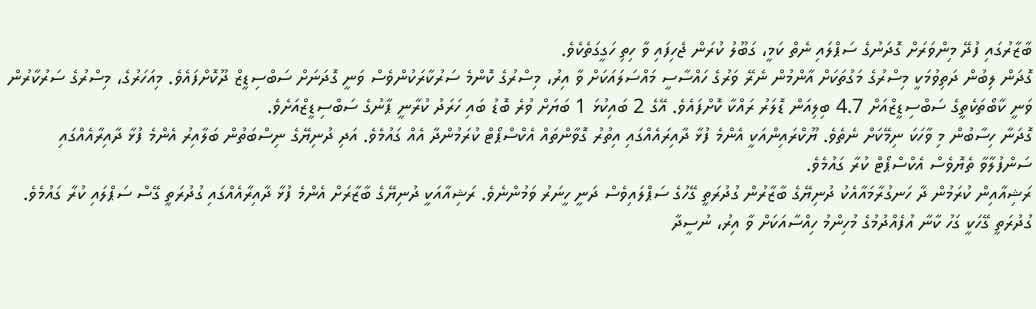ބާޒާރުގައި ފުދޭ މިންވަރަށް ގޮދަނުގެ ސަޕްލައި ނެތް ކަމީ، ގަބޫލު ކުރަން ޖެހިފައި ވާ ހިތި ހަގީގަތެކެވެ.
ގޮދަން ލިބުން ދަތިވުމަކީ މިސްރުގެ މަގުތަކަށް އާންމުން ނެރޭ ވަރުގެ ހައްސާސީ މައްސަލައަކަށް ވާ އިރު، މިސްރުގެ ކޮންމެ ސަރުކާރަކުންވެސް ވަނީ ގޮދަނަށް ސަބްސިޑީޒް ދޫކޮށްފައެވެ. މިއަހަރުގެ، މިސްރުގެ ސަރުކާރުން ވަނީ ކާބޯތަކެތީގެ ސަބްސިޑީޒްއަށް 4.7 ބިލިއަން ޑޮލަރު ރައްކާ ކޮށްފައެވެ. އޭގެ 2 ބައިކުޅަ 1 ބަޔަށް ވުރެ ބޮޑު ބައި ހަރަދު ކުރާނީ ޕާނުގެ ސަބްސިޑީޒްއަށެވެ.
ގޮދަނާ ހިސާބުން މި ވާހަކަ ނިމޭކަށް ނެތެވެ. ޔޫކްރައިންއަކީ އެންމެ ފުޅާ ދާއިރައެއްގައި އިތުރު ގޮވާންތައް އެކްސްޕޯޓް ކުރަމުންދާ އެއް ގައުމެވެ. އަދި ދުނިޔޭގެ ނިސްބަތުން ބަލާއިރު އެންމެ ފުޅާ ދާއިރާއެއްގައި ސަންފުލާވާ ތެޔޮވެސް އެކްސްޕޯޓް ކުރާ ގައުމެވެ.
ރަޝިއާއިން ކުރަމުން ދާ ހަނގުރާމައާއެކު ދުނިޔޭގެ ބާޒާރުން ގުދުރަތީ ގޭހުގެ ސަޕްލައިވެސް ދަނީ ހީނަރު ވަމުންނެވެ. ރަޝިއާއަކީ ދުނިޔޭގެ ބާޒާރަށް އެންމެ ފުޅާ ދާއިރާއެއްގައި ގުދުރަތީ ގޭސް ސަޕްލައި ކުރާ ގައުމެވެ. ގުދުރަތީ ގޭހަކީ ގަހު ކާނާ އުފެއްދުމުގެ މުހިންމު ހިއްސާއަކަށް ވާ އިރު، ނުސީދާ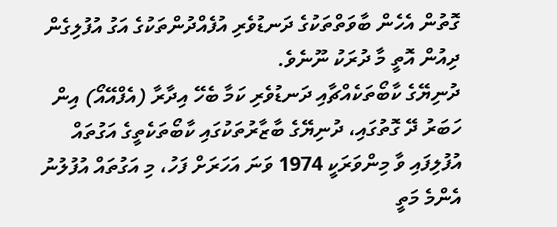ގޮތުން އެހެން ބާވަތްތަކުގެ ދަނޑުވެރި އުފެއްދުންތަކުގެ އަގު އުފުލިގެން ދިއުން އޮތީ މާ ދުރަކު ނޫނެވެ.
ދުނިޔޭގެ ކާބޯތަކެއްޗާއި ދަނޑުވެރި ކަމާ ބެހޭ އިދާރާ (އެފްއޭއޯ) އިން ހަބަރު ދޭ ގޮތުގައި، ދުނިޔޭގެ ބާޒާރުތަކުގައި ކާބޯތަކެތީގެ އަގުތައް އުފުލިފައި ވާ މިންވަރަކީ 1974 ވަނަ އަހަރަށް ފަހު، މި އަގުތައް އުފުލުނު އެންމެ މަތީ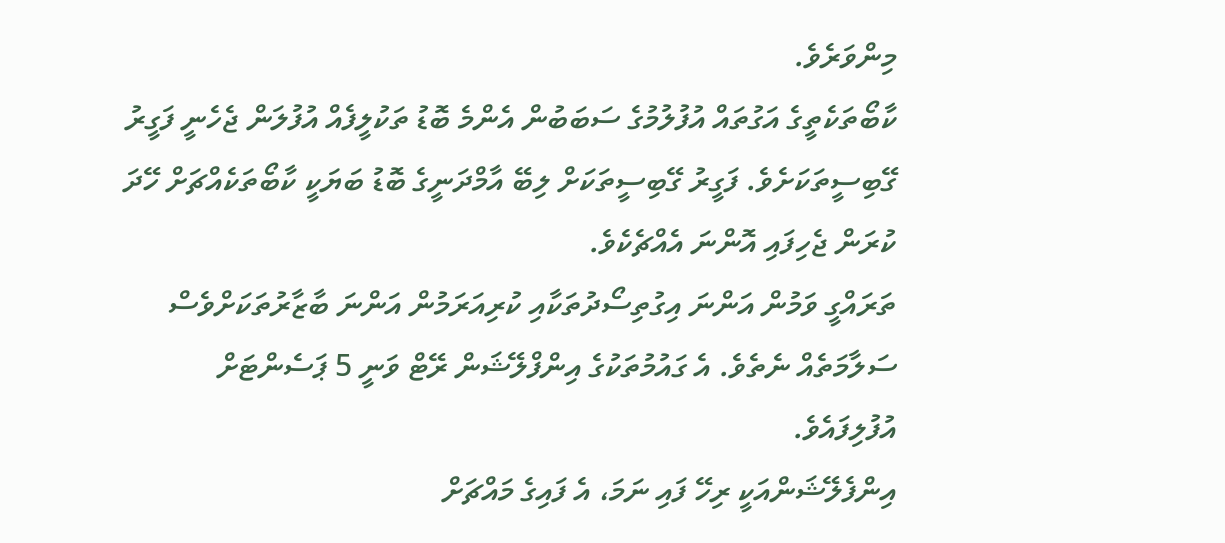މިންވަރެވެ.
ކާބޯތަކެތީގެ އަގުތައް އުފުލުމުގެ ސަބަބުން އެންމެ ބޮޑު ތަކުލީފެއް އުފުލަން ޖެހެނީ ފަގީރު ގޭބިސީތަކަށެވެ. ފަގީރު ގޭބިސީތަކަށް ލިބޭ އާމްދަނީގެ ބޮޑު ބަޔަކީ ކާބޯތަކެއްޗަށް ހޭދަ ކުރަން ޖެހިފައި އޮންނަ އެއްޗެކެވެ.
ތަރައްގީ ވަމުން އަންނަ އިގުތިސޯދުތަކާއި ކުރިއަރަމުން އަންނަ ބާޒާރުތަކަށްވެސް ސަލާމަތެއް ނެތެވެ. އެ ގައުމުތަކުގެ އިންފްލޭޝަން ރޭޓް ވަނީ 5 ޕަސެންޓަށް އުފުލިފައެވެ.
އިންފެލޭޝަންއަކީ ރިހޭ ފައި ނަމަ، އެ ފައިގެ މައްޗަށް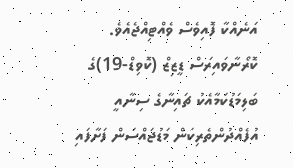އަނެއްކާ ފޮއިވެސް ވެއްޓިއްޖެއެވެ. ކޮރޯނާވައިރަސް ޑީޒިޒް (ކޮވިޑް-19)ގެ ބަލިމަޑުކަމާއެކު ޗައިނާގެ ސިނާއީ އުފެއްދުންތެރިކަން މަޑުޖައްސަން ފަށާފައި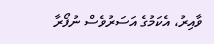ވާއިރު، އެކަމުގެ އަސަރުވެސް ނުފޯރާ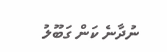ނުދާނެ ކަން ގަބޫލު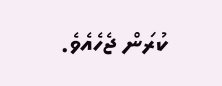ކުރަން ޖެހެއެވެ.